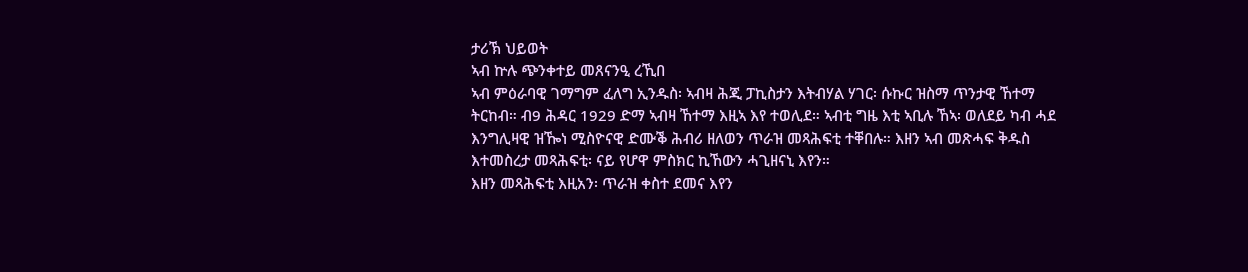ታሪኽ ህይወት
ኣብ ኵሉ ጭንቀተይ መጸናንዒ ረኺበ
ኣብ ምዕራባዊ ገማግም ፈለግ ኢንዱስ፡ ኣብዛ ሕጂ ፓኪስታን እትብሃል ሃገር፡ ሱኩር ዝስማ ጥንታዊ ኸተማ ትርከብ። ብ9 ሕዳር 1929 ድማ ኣብዛ ኸተማ እዚኣ እየ ተወሊደ። ኣብቲ ግዜ እቲ ኣቢሉ ኸኣ፡ ወለደይ ካብ ሓደ እንግሊዛዊ ዝዀነ ሚስዮናዊ ድሙቕ ሕብሪ ዘለወን ጥራዝ መጻሕፍቲ ተቐበሉ። እዘን ኣብ መጽሓፍ ቅዱስ እተመስረታ መጻሕፍቲ፡ ናይ የሆዋ ምስክር ኪኸውን ሓጊዘናኒ እየን።
እዘን መጻሕፍቲ እዚአን፡ ጥራዝ ቀስተ ደመና እየን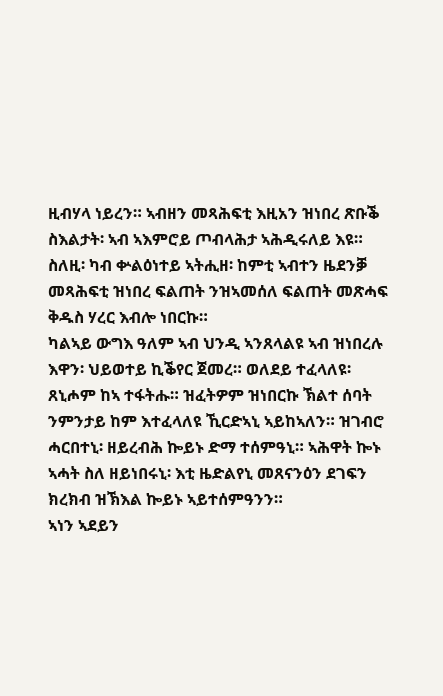ዚብሃላ ነይረን። ኣብዘን መጻሕፍቲ እዚአን ዝነበረ ጽቡቕ ስእልታት፡ ኣብ ኣእምሮይ ጦብላሕታ ኣሕዲሩለይ እዩ። ስለዚ፡ ካብ ቍልዕነተይ ኣትሒዘ፡ ከምቲ ኣብተን ዜደንቓ መጻሕፍቲ ዝነበረ ፍልጠት ንዝኣመሰለ ፍልጠት መጽሓፍ ቅዱስ ሃረር እብሎ ነበርኩ።
ካልኣይ ውግእ ዓለም ኣብ ህንዲ ኣንጸላልዩ ኣብ ዝነበረሉ እዋን፡ ህይወተይ ኪቕየር ጀመረ። ወለደይ ተፈላለዩ፡ ጸኒሖም ከኣ ተፋትሑ። ዝፈትዎም ዝነበርኩ ኽልተ ሰባት ንምንታይ ከም እተፈላለዩ ኺርድኣኒ ኣይከኣለን። ዝገብሮ ሓርበተኒ፡ ዘይረብሕ ኰይኑ ድማ ተሰምዓኒ። ኣሕዋት ኰኑ ኣሓት ስለ ዘይነበሩኒ፡ እቲ ዜድልየኒ መጸናንዕን ደገፍን ክረክብ ዝኽእል ኰይኑ ኣይተሰምዓንን።
ኣነን ኣደይን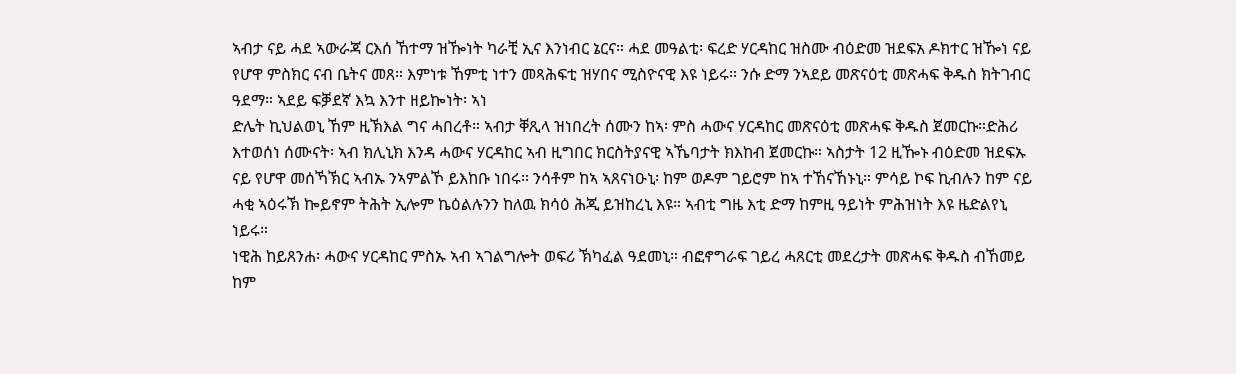ኣብታ ናይ ሓደ ኣውራጃ ርእሰ ኸተማ ዝዀነት ካራቺ ኢና እንነብር ኔርና። ሓደ መዓልቲ፡ ፍረድ ሃርዳከር ዝስሙ ብዕድመ ዝደፍአ ዶክተር ዝዀነ ናይ የሆዋ ምስክር ናብ ቤትና መጸ። እምነቱ ኸምቲ ነተን መጻሕፍቲ ዝሃበና ሚስዮናዊ እዩ ነይሩ። ንሱ ድማ ንኣደይ መጽናዕቲ መጽሓፍ ቅዱስ ክትገብር ዓደማ። ኣደይ ፍቓደኛ እኳ እንተ ዘይኰነት፡ ኣነ
ድሌት ኪህልወኒ ኸም ዚኽእል ግና ሓበረቶ። ኣብታ ቐጺላ ዝነበረት ሰሙን ከኣ፡ ምስ ሓውና ሃርዳከር መጽናዕቲ መጽሓፍ ቅዱስ ጀመርኩ።ድሕሪ እተወሰነ ሰሙናት፡ ኣብ ክሊኒክ እንዳ ሓውና ሃርዳከር ኣብ ዚግበር ክርስትያናዊ ኣኼባታት ክእከብ ጀመርኩ። ኣስታት 12 ዚዀኑ ብዕድመ ዝደፍኡ ናይ የሆዋ መሰኻኽር ኣብኡ ንኣምልኾ ይእከቡ ነበሩ። ንሳቶም ከኣ ኣጸናነዑኒ፡ ከም ወዶም ገይሮም ከኣ ተኸናኸኑኒ። ምሳይ ኮፍ ኪብሉን ከም ናይ ሓቂ ኣዕሩኽ ኰይኖም ትሕት ኢሎም ኬዕልሉንን ከለዉ ክሳዕ ሕጂ ይዝከረኒ እዩ። ኣብቲ ግዜ እቲ ድማ ከምዚ ዓይነት ምሕዝነት እዩ ዜድልየኒ ነይሩ።
ነዊሕ ከይጸንሐ፡ ሓውና ሃርዳከር ምስኡ ኣብ ኣገልግሎት ወፍሪ ኽካፈል ዓደመኒ። ብፎኖግራፍ ገይረ ሓጸርቲ መደረታት መጽሓፍ ቅዱስ ብኸመይ ከም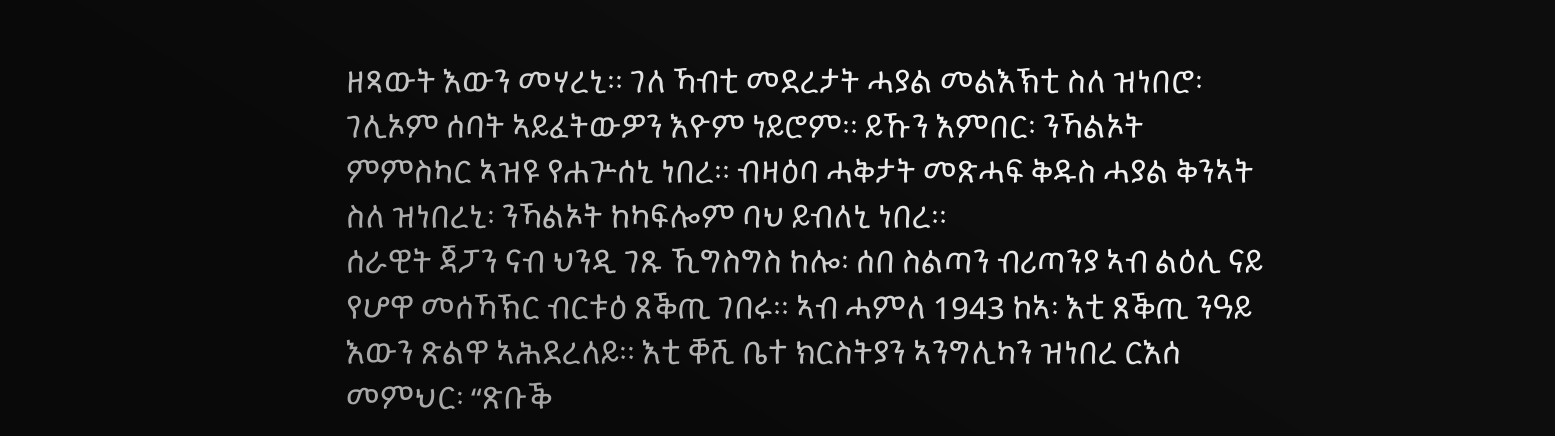ዘጻውት እውን መሃረኒ። ገለ ኻብቲ መደረታት ሓያል መልእኽቲ ስለ ዝነበሮ፡ ገሊኦም ሰባት ኣይፈትውዎን እዮም ነይሮም። ይኹን እምበር፡ ንኻልኦት ምምስካር ኣዝዩ የሐጕሰኒ ነበረ። ብዛዕባ ሓቅታት መጽሓፍ ቅዱስ ሓያል ቅንኣት ስለ ዝነበረኒ፡ ንኻልኦት ከካፍሎም ባህ ይብለኒ ነበረ።
ሰራዊት ጃፓን ናብ ህንዲ ገጹ ኺግስግስ ከሎ፡ ሰበ ስልጣን ብሪጣንያ ኣብ ልዕሊ ናይ የሆዋ መሰኻኽር ብርቱዕ ጸቕጢ ገበሩ። ኣብ ሓምለ 1943 ከኣ፡ እቲ ጸቕጢ ንዓይ እውን ጽልዋ ኣሕደረለይ። እቲ ቐሺ ቤተ ክርስትያን ኣንግሊካን ዝነበረ ርእሰ መምህር፡ “ጽቡቕ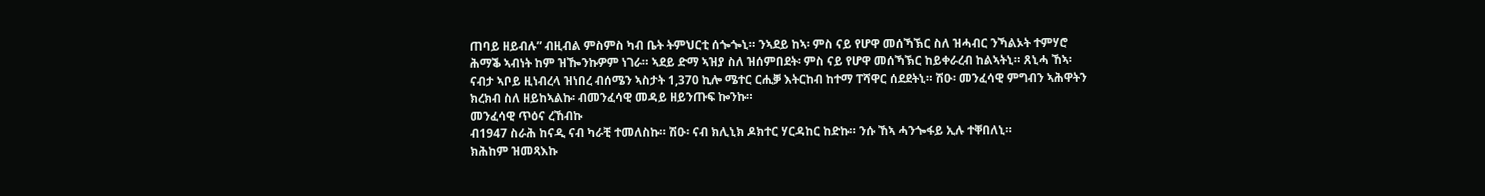ጠባይ ዘይብሉ” ብዚብል ምስምስ ካብ ቤት ትምህርቲ ሰጐጐኒ። ንኣደይ ከኣ፡ ምስ ናይ የሆዋ መሰኻኽር ስለ ዝሓብር ንኻልኦት ተምሃሮ ሕማቕ ኣብነት ከም ዝዀንኩዎም ነገራ። ኣደይ ድማ ኣዝያ ስለ ዝሰምበደት፡ ምስ ናይ የሆዋ መሰኻኽር ከይቀራረብ ከልኣትኒ። ጸኒሓ ኸኣ፡ ናብታ ኣቦይ ዚነብረላ ዝነበረ ብሰሜን ኣስታት 1,370 ኪሎ ሜተር ርሒቓ እትርከብ ከተማ ፐሻዋር ሰደደትኒ። ሽዑ፡ መንፈሳዊ ምግብን ኣሕዋትን ክረክብ ስለ ዘይከኣልኩ፡ ብመንፈሳዊ መዳይ ዘይንጡፍ ኰንኩ።
መንፈሳዊ ጥዕና ረኸብኩ
ብ1947 ስራሕ ከናዲ ናብ ካራቺ ተመለስኩ። ሽዑ፡ ናብ ክሊኒክ ዶክተር ሃርዳከር ከድኩ። ንሱ ኸኣ ሓንጐፋይ ኢሉ ተቐበለኒ።
ክሕከም ዝመጻእኩ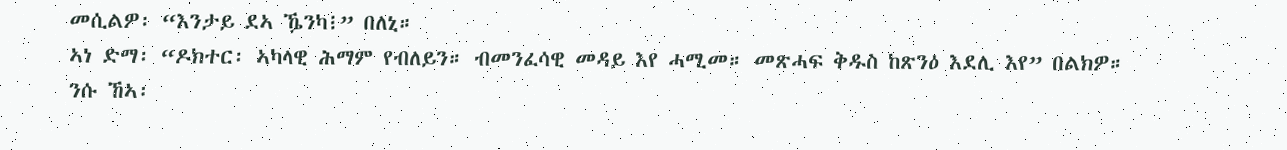መሲልዎ፡ “እንታይ ደኣ ዄንካ፧” በለኒ።
ኣነ ድማ፡ “ዶክተር፡ ኣካላዊ ሕማም የብለይን። ብመንፈሳዊ መዳይ እየ ሓሚመ። መጽሓፍ ቅዱስ ከጽንዕ እደሊ እየ” በልክዎ።
ንሱ ኸኣ፡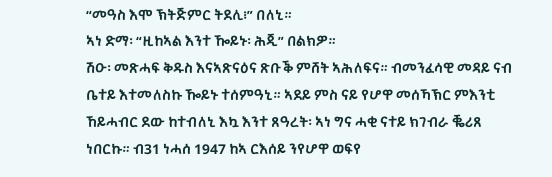“መዓስ እሞ ኽትጅምር ትደሊ፧” በለኒ።
ኣነ ድማ፡ “ዚከኣል እንተ ዀይኑ፡ ሕጂ” በልክዎ።
ሽዑ፡ መጽሓፍ ቅዱስ እናኣጽናዕና ጽቡቕ ምሸት ኣሕለፍና። ብመንፈሳዊ መዳይ ናብ ቤተይ እተመለስኩ ዀይኑ ተሰምዓኒ። ኣደይ ምስ ናይ የሆዋ መሰኻኽር ምእንቲ ኸይሓብር ደው ከተብለኒ እኳ እንተ ጸዓረት፡ ኣነ ግና ሓቂ ናተይ ክገብራ ቘሪጸ ነበርኩ። ብ31 ነሓሰ 1947 ከኣ ርእሰይ ንየሆዋ ወፍየ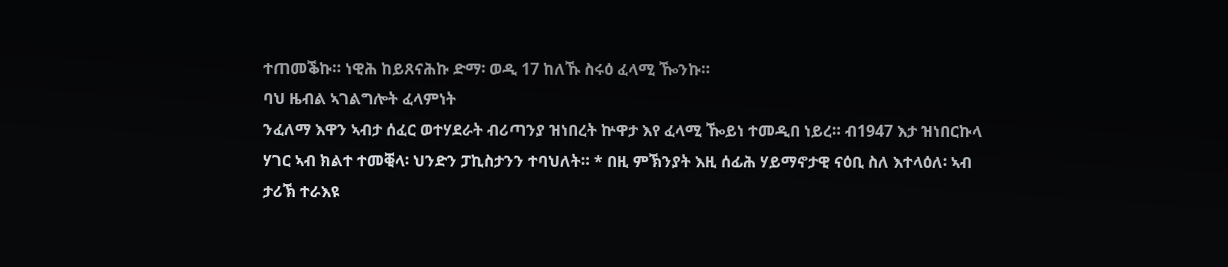ተጠመቕኩ። ነዊሕ ከይጸናሕኩ ድማ፡ ወዲ 17 ከለኹ ስሩዕ ፈላሚ ዀንኩ።
ባህ ዜብል ኣገልግሎት ፈላምነት
ንፈለማ እዋን ኣብታ ሰፈር ወተሃደራት ብሪጣንያ ዝነበረት ኵዋታ እየ ፈላሚ ዀይነ ተመዲበ ነይረ። ብ1947 እታ ዝነበርኩላ ሃገር ኣብ ክልተ ተመቒላ፡ ህንድን ፓኪስታንን ተባህለት። * በዚ ምኽንያት እዚ ሰፊሕ ሃይማኖታዊ ናዕቢ ስለ እተላዕለ፡ ኣብ ታሪኽ ተራእዩ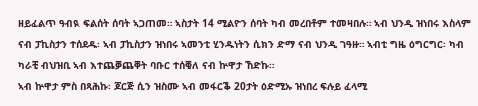ዘይፈልጥ ዓብዪ ፍልሰት ሰባት ኣጋጠመ። ኣስታት 14 ሚልዮን ሰባት ካብ መረበቶም ተመዛበሉ። ኣብ ህንዲ ዝነበሩ እስላም ናብ ፓኪስታን ተሰደዱ፡ ኣብ ፓኪስታን ዝነበሩ ኣመንቲ ሂንዱነትን ሲክን ድማ ናብ ህንዲ ገዓዙ። ኣብቲ ግዜ ዕግርግር፡ ካብ ካራቺ ብህዝቢ ኣብ እተጨቓጨቐት ባቡር ተሰቒለ ናብ ኵዋታ ኸድኩ።
ኣብ ኵዋታ ምስ በጻሕኩ፡ ጆርጅ ሲን ዝስሙ ኣብ መፋርቕ 20ታት ዕድሚኡ ዝነበረ ፍሉይ ፈላሚ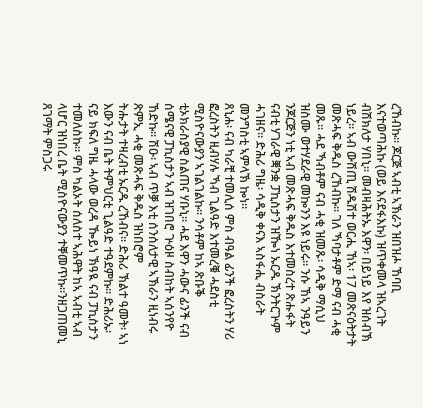ረኸብኩ። ጆርጅ ኣብቲ ኣኽራን ዝበዝሖ ኸባቢ እናተወጣሕኩ (ወይ እናደፋእኩ) ዝጥቀመላ ዝኣረገት ብሽክለታ ሃበኒ። መብዛሕትኡ እዋን፡ በይነይ እየ ዝሰብኽ ነይረ። ኣብ ውሽጢ ሽዱሽተ ወርሒ ኸኣ፡ 17 መጽናዕትታት መጽሓፍ ቅዱስ ረኸብኩ። ገለ ኻባታቶም ድማ ናብ ሓቂ መጹ። ሓደ ኻብቶም ናብ ሓቂ ዝመጹ፡ ሳዲቅ ማሲህ ዝስሙ ወተሃደራዊ መኰንን እዩ ነይሩ። ንሱ ኸኣ ንዓይን ንጆርጅን ነቲ ኣብ መጽሓፍ ቅዱስ እተመስረተ ጽሑፋት ናብቲ ሃገራዊ ቛንቋ ፓኪስታን ዝዀነ ኡርዱ ኽንትርጕም ሓገዘና። ድሕሪ ግዜ፡ ሳዲቅ ቀናእ ኣስፋሒ ብስራት መንግስቲ ኣምላኽ ኰነ።
ጸኒሐ፡ ናብ ካራቺ ተመሊሰ ምስ ብዓል ፊንች ፎረስትን ሃሪ ፎረስትን ዚብሃሉ ኻብ ጊልዓድ እተመረቑ ሓደስቲ ሚስዮናውያን ኣገልገልኩ። ንሳቶም ከኣ ጽቡቕ ቲኦክራስያዊ ስልጠና ሃቡኒ። ሓደ እዋን ሓውና ፊንች ናብ ሰሜናዊ ፓኪስታን ኣብ ዝገበሮ ጕዕዞ ስብከት ኣሰንየዮ ኸድኩ። ሽዑ፡ ኣብ ጥቓ እቲ ሰንሰለታዊ ኣኽራን ዚነብሩ ጽምኢ ሓቂ መጽሓፍ ቅዱስ ዝነበሮም
ትሑታት ተዛረብቲ ኡርዱ ረኸብና። ድሕሪ ኽልተ ዓመት፡ ኣነ እውን ናብ ቤት ትምህርቲ ጊልዓድ ተዓደምኩ። ድሕሪኡ፡ ናይ ክፍለ ግዜ ሓላው ወረዳ ዀይነ ኽዓዪ ናብ ፓኪስታን ተመለስኩ። ምስ ካልኦት ሰለስተ ኣሕዋት ከኣ ኣብቲ ኣብ ላሆር ዝነበረ ቤት ሚስዮናውያን ተቐመጥኩ።ንዘጋጠመኒ ጸገማት ምስጋሩ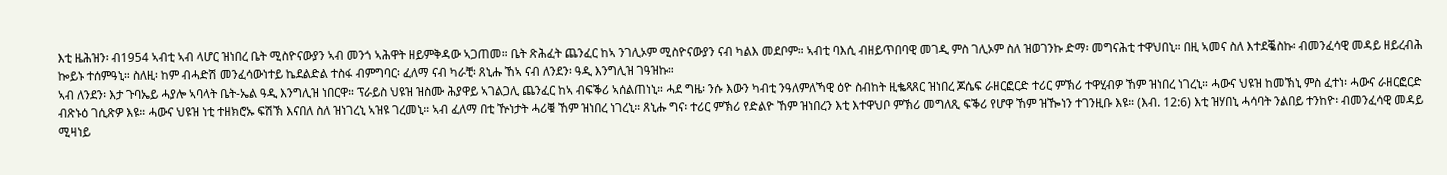እቲ ዜሕዝን፡ ብ1954 ኣብቲ ኣብ ላሆር ዝነበረ ቤት ሚስዮናውያን ኣብ መንጎ ኣሕዋት ዘይምቅዳው ኣጋጠመ። ቤት ጽሕፈት ጨንፈር ከኣ ንገሊኦም ሚስዮናውያን ናብ ካልእ መደቦም። ኣብቲ ባእሲ ብዘይጥበባዊ መገዲ ምስ ገሊኦም ስለ ዝወገንኩ ድማ፡ መግናሕቲ ተዋህበኒ። በዚ ኣመና ስለ እተደቘስኩ፡ ብመንፈሳዊ መዳይ ዘይረብሕ ኰይኑ ተሰምዓኒ። ስለዚ፡ ከም ብሓድሽ መንፈሳውነተይ ኬደልድል ተስፋ ብምግባር፡ ፈለማ ናብ ካራቺ፡ ጸኒሑ ኸኣ ናብ ለንደን፡ ዓዲ እንግሊዝ ገዓዝኩ።
ኣብ ለንደን፡ እታ ጉባኤይ ሓያሎ ኣባላት ቤት-ኤል ዓዲ እንግሊዝ ነበርዋ። ፕራይስ ህዩዝ ዝስሙ ሕያዋይ ኣገልጋሊ ጨንፈር ከኣ ብፍቕሪ ኣሰልጠነኒ። ሓደ ግዜ፡ ንሱ እውን ካብቲ ንዓለምለኻዊ ዕዮ ስብከት ዚቈጻጸር ዝነበረ ጆሴፍ ራዘርፎርድ ተሪር ምኽሪ ተዋሂብዎ ኸም ዝነበረ ነገረኒ። ሓውና ህዩዝ ከመኽኒ ምስ ፈተነ፡ ሓውና ራዘርፎርድ ብጽኑዕ ገሲጽዎ እዩ። ሓውና ህዩዝ ነቲ ተዘክሮኡ ፍሽኽ እናበለ ስለ ዝነገረኒ ኣዝዩ ገረመኒ። ኣብ ፈለማ በቲ ዅነታት ሓሪቑ ኸም ዝነበረ ነገረኒ። ጸኒሑ ግና፡ ተሪር ምኽሪ የድልዮ ኸም ዝነበረን እቲ እተዋህቦ ምኽሪ መግለጺ ፍቕሪ የሆዋ ኸም ዝዀነን ተገንዚቡ እዩ። (እብ. 12:6) እቲ ዝሃበኒ ሓሳባት ንልበይ ተንከዮ፡ ብመንፈሳዊ መዳይ ሚዛነይ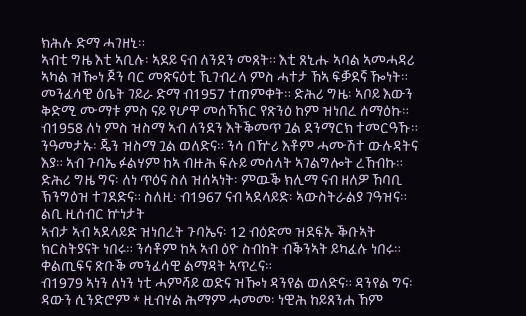ክሕሉ ድማ ሓገዘኒ።
ኣብቲ ግዜ እቲ ኣቢሉ፡ ኣደይ ናብ ለንደን መጸት። እቲ ጸኒሑ ኣባል ኣመሓዳሪ ኣካል ዝዀነ ጆን ባር መጽናዕቲ ኺገብረላ ምስ ሓተታ ኸኣ ፍቓደኛ ዀነት። መንፈሳዊ ዕቤት ገይራ ድማ ብ1957 ተጠምቀት። ድሕሪ ግዜ፡ ኣቦይ እውን ቅድሚ ሙማቱ ምስ ናይ የሆዋ መሰኻኽር የጽንዕ ከም ዝነበረ ሰማዕኩ።
ብ1958 ለነ ምስ ዝስማ ኣብ ለንደን እትቕመጥ ጓል ደንማርክ ተመርዓኹ። ንዓመታኡ፡ ጄን ዝስማ ጓል ወለድና። ንሳ በዅሪ እቶም ሓሙሽተ ውሉዳትና እያ። ኣብ ጉባኤ ፉልሃም ከኣ ብዙሕ ፍሉይ መሰላት ኣገልግሎት ረኸብኩ። ድሕሪ ግዜ ግና፡ ለነ ጥዕና ስለ ዝሰኣነት፡ ምዉቕ ክሊማ ናብ ዘለዎ ኸባቢ ኽንግዕዝ ተገደድና። ስለዚ፡ ብ1967 ናብ ኣደላይድ፡ ኣውስትራልያ ገዓዝና።
ልቢ ዚሰብር ኵነታት
ኣብታ ኣብ ኣደላይድ ዝነበረት ጉባኤና፡ 12 ብዕድመ ዝደፍኡ ቕቡኣት ክርስትያናት ነበሩ። ንሳቶም ከኣ ኣብ ዕዮ ስብከት ብቕንኣት ይካፈሉ ነበሩ። ቀልጢፍና ጽቡቕ መንፈሳዊ ልማዳት ኣጥረና።
ብ1979 ኣነን ለነን ነቲ ሓምሻይ ወድና ዝዀነ ዳንየል ወለድና። ዳንየል ግና፡ ዳውን ሲንድሮም * ዚብሃል ሕማም ሓመመ፡ ነዊሕ ከይጸንሐ ኸም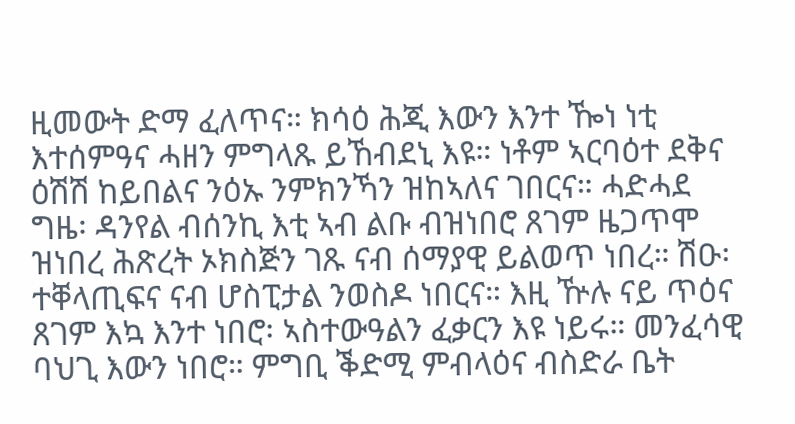ዚመውት ድማ ፈለጥና። ክሳዕ ሕጂ እውን እንተ ዀነ ነቲ እተሰምዓና ሓዘን ምግላጹ ይኸብደኒ እዩ። ነቶም ኣርባዕተ ደቅና ዕሽሽ ከይበልና ንዕኡ ንምክንኻን ዝከኣለና ገበርና። ሓድሓደ ግዜ፡ ዳንየል ብሰንኪ እቲ ኣብ ልቡ ብዝነበሮ ጸገም ዜጋጥሞ ዝነበረ ሕጽረት ኦክስጅን ገጹ ናብ ሰማያዊ ይልወጥ ነበረ። ሽዑ፡ ተቐላጢፍና ናብ ሆስፒታል ንወስዶ ነበርና። እዚ ዅሉ ናይ ጥዕና ጸገም እኳ እንተ ነበሮ፡ ኣስተውዓልን ፈቃርን እዩ ነይሩ። መንፈሳዊ ባህጊ እውን ነበሮ። ምግቢ ቕድሚ ምብላዕና ብስድራ ቤት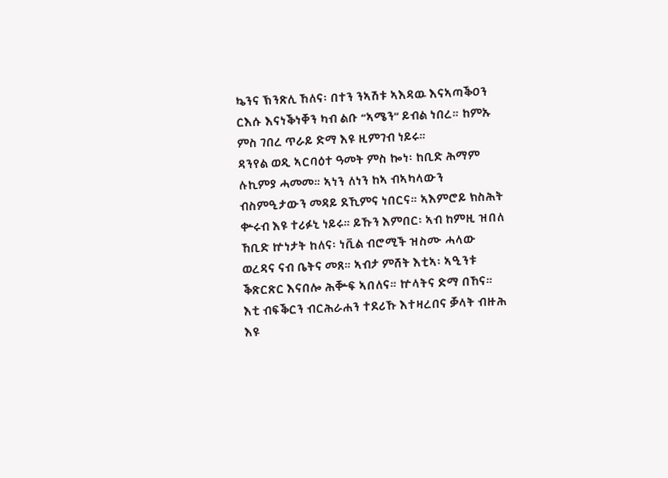ኴንና ኽንጽሊ ኸለና፡ በተን ንኣሽቱ ኣእዳዉ እናኣጣቕዐን ርእሱ እናነቕነቐን ካብ ልቡ “ኣሜን” ይብል ነበረ። ከምኡ ምስ ገበረ ጥራይ ድማ እዩ ዚምገብ ነይሩ።
ዳንየል ወዲ ኣርባዕተ ዓመት ምስ ኰነ፡ ከቢድ ሕማም ሉኪምያ ሓመመ። ኣነን ለነን ከኣ ብኣካላውን ብስምዒታውን መዳይ ደኺምና ነበርና። ኣእምሮይ ክስሕት ቍሩብ እዩ ተሪፉኒ ነይሩ። ይኹን እምበር፡ ኣብ ከምዚ ዝበለ ኸቢድ ኵነታት ከለና፡ ነቪል ብሮሚች ዝስሙ ሓላው ወረዳና ናብ ቤትና መጸ። ኣብታ ምሸት እቲኣ፡ ኣዒንቱ ቕጽርጽር እናበሎ ሕቝፍ ኣበለና። ኵላትና ድማ በኸና። እቲ ብፍቕርን ብርሕራሐን ተደሪኹ እተዛረበና ቓላት ብዙሕ እዩ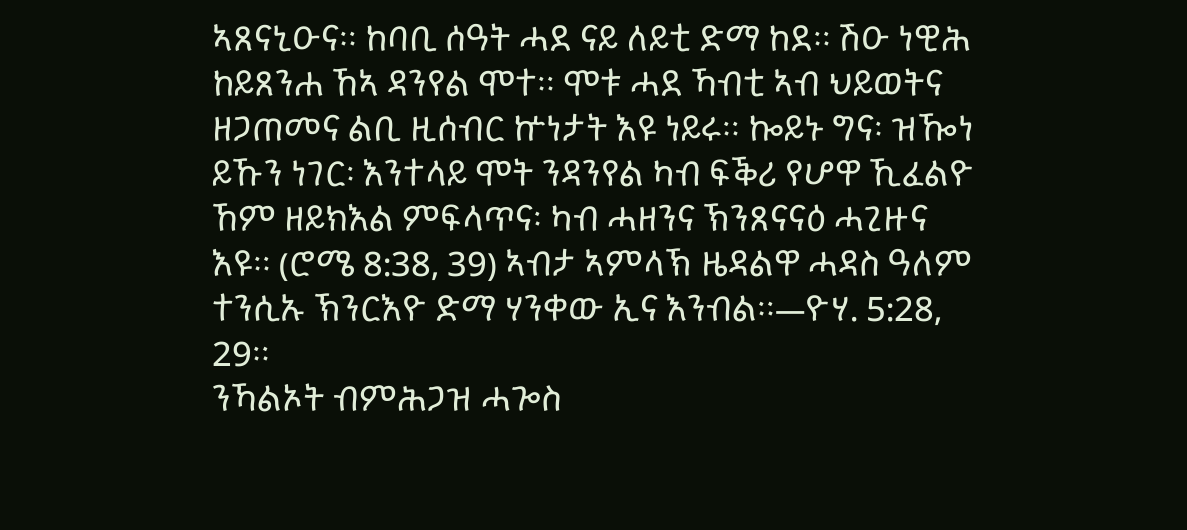ኣጸናኒዑና። ከባቢ ሰዓት ሓደ ናይ ለይቲ ድማ ከደ። ሽዑ ነዊሕ ከይጸንሐ ኸኣ ዳንየል ሞተ። ሞቱ ሓደ ኻብቲ ኣብ ህይወትና ዘጋጠመና ልቢ ዚሰብር ኵነታት እዩ ነይሩ። ኰይኑ ግና፡ ዝዀነ ይኹን ነገር፡ እንተላይ ሞት ንዳንየል ካብ ፍቕሪ የሆዋ ኺፈልዮ ኸም ዘይክእል ምፍላጥና፡ ካብ ሓዘንና ኽንጸናናዕ ሓጊዙና እዩ። (ሮሜ 8:38, 39) ኣብታ ኣምላኽ ዜዳልዋ ሓዳስ ዓለም ተንሲኡ ኽንርእዮ ድማ ሃንቀው ኢና እንብል።—ዮሃ. 5:28, 29።
ንኻልኦት ብምሕጋዝ ሓጐስ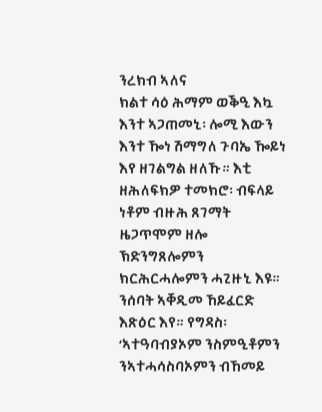ንረክብ ኣለና
ክልተ ሳዕ ሕማም ወቕዒ እኳ እንተ ኣጋጠመኒ፡ ሎሚ እውን እንተ ዀነ ሽማግለ ጉባኤ ዀይነ እየ ዘገልግል ዘለኹ። እቲ ዘሕለፍክዎ ተመክሮ፡ ብፍላይ ነቶም ብዙሕ ጸገማት ዜጋጥሞም ዘሎ ኽድንግጸሎምን ክርሕርሓሎምን ሓጊዙኒ እዩ። ንሰባት ኣቐዲመ ኸይፈርድ እጽዕር እየ። የግዳስ፡ ‘ኣተዓባብያኦም ንስምዒቶምን ንኣተሓሳስባኦምን ብኸመይ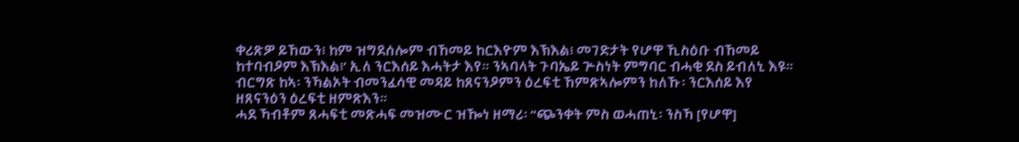ቀሪጽዎ ይኸውን፧ ከም ዝግደሰሎም ብኸመይ ከርእዮም እኽእል፧ መገድታት የሆዋ ኺስዕቡ ብኸመይ ከተባብዖም እኽእል፧’ ኢለ ንርእሰይ እሓትታ እየ። ንኣባላት ጉባኤይ ጕስነት ምግባር ብሓቂ ደስ ይብለኒ እዩ። ብርግጽ ከኣ፡ ንኻልኦት ብመንፈሳዊ መዳይ ከጸናንዖምን ዕረፍቲ ኸምጽኣሎምን ከለኹ፡ ንርእሰይ እየ ዘጸናንዕን ዕረፍቲ ዘምጽእን።
ሓደ ኻብቶም ጸሓፍቲ መጽሓፍ መዝሙር ዝዀነ ዘማሪ፡ “ጭንቀት ምስ ወሓጠኒ፡ ንስኻ [የሆዋ]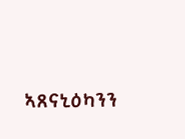ኣጸናኒዕካንን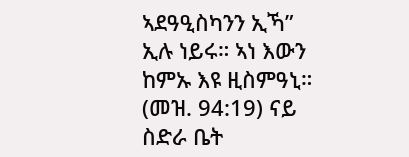ኣደዓዒስካንን ኢኻ” ኢሉ ነይሩ። ኣነ እውን ከምኡ እዩ ዚስምዓኒ። (መዝ. 94:19) ናይ ስድራ ቤት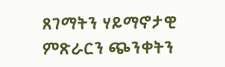ጸገማትን ሃይማኖታዊ ምጽራርን ጭንቀትን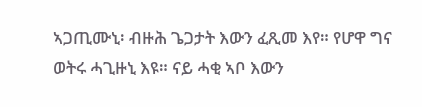ኣጋጢሙኒ፡ ብዙሕ ጌጋታት እውን ፈጺመ እየ። የሆዋ ግና ወትሩ ሓጊዙኒ እዩ። ናይ ሓቂ ኣቦ እውን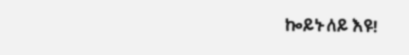ኰይኑለይ እዩ!